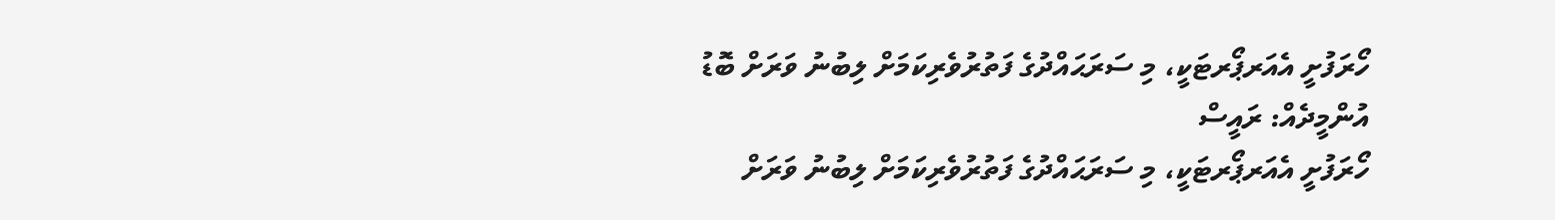ހޯރަފުށީ އެއަރޕޯރޓަކީ، މި ސަރަޙައްދުގެ ފަތުރުވެރިކަމަށް ލިބުނު ވަރަށް ބޮޑު އުންމީދެއް: ރައީސް
ހޯރަފުށީ އެއަރޕޯރޓަކީ، މި ސަރަޙައްދުގެ ފަތުރުވެރިކަމަށް ލިބުނު ވަރަށް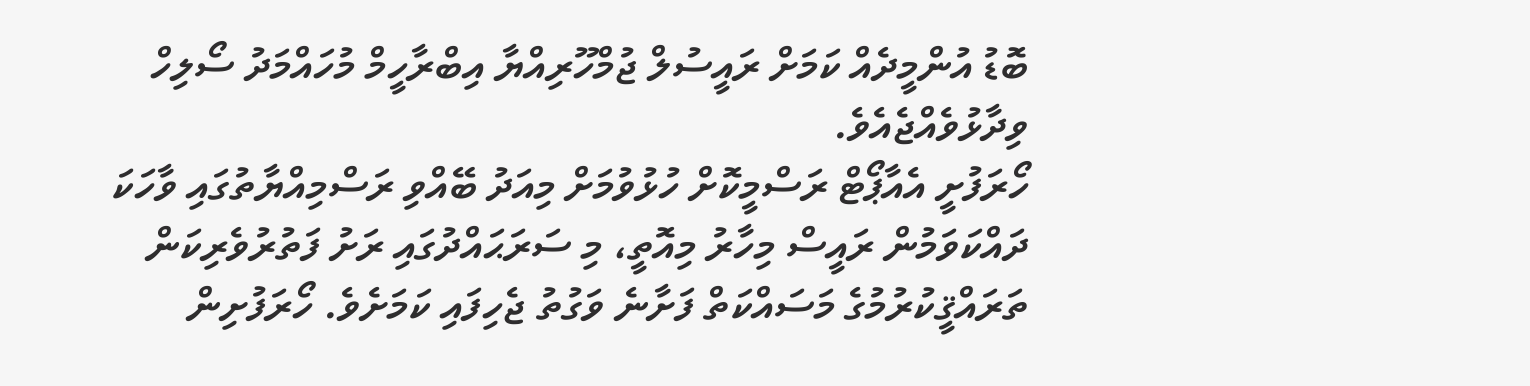ބޮޑު އުންމީދެއް ކަމަށް ރައީސުލް ޖުމްހޫރިއްޔާ އިބްރާހީމް މުހައްމަދު ސޯލިހް ވިދާޅުވެއްޖެއެވެ.
ހޯރަފުށީ އެއާޕޯޓް ރަސްމީކޮށް ހުޅުވުމަށް މިއަދު ބޭއްވި ރަސްމިއްޔާތުގައި ވާހަކަ ދައްކަވަމުން ރައީސް މިހާރު މިއޮތީ، މި ސަރަޙައްދުގައި ރަށު ފަތުރުވެރިކަން ތަރައްޤީކުރުމުގެ މަސައްކަތް ފަށާނެ ވަގުތު ޖެހިފައި ކަމަށެވެ. ހޯރަފުށިން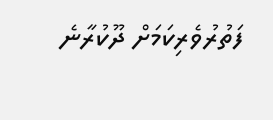ފަތުރުވެރިކަމަށް ދޫކުރާނެ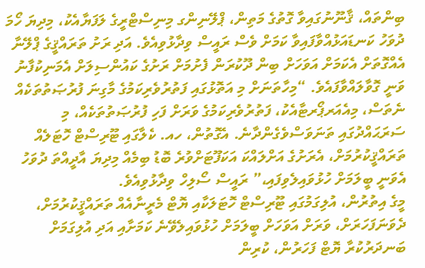ބިންތައް، ޤާނޫނުގައިވާ ގޮތުގެ މަތިން، ޕްލޭނިންގ މިނިސްޓްރީގެ ލަފަޔާއެކު، މިދިޔަ ހޯމަ ދުވަހު ކަނޑައަޅުއްވާފައިވާ ކަމަށް ވެސް ރައީސް ވިދާޅުވިއެވެ. އަދި ރަށު ތަރައްޤީގެ ޕްލޭނާ އެއްގޮތަށް އެކަމަށް އަވަހަށް ބިން ދޫކުރަން ފެށުމަށް ރަށުގެ ކައުންސިލަށް އެމަނިކުފާނު ވަނީ ގޮވާލައްވާފައެވެ. “މިހާތަނަށް މި އަތޮޅުގައި ފަތުރުވެރިކަމުގެ މާގިނަ ފުރުޞަތުތަކެއް ނެތަސް، މިއެއަރޕޯރޓާއެކު، ފަތުރުވެރިކަމުގެ ވަރަށް ފަހި ފުރުޞަތުތަކެއް، މި ސަރަޙައްދުގައި ތަނަވަސްވެގެންދާނެ. އެގޮތުން، ހއ. ކެލާގައި ޓޫރިސްޓް ހޮޓަލެއް ތަރައްޤީކުރުމަށް، އެރަށުގެ އަށްލައްކަ އަކަފޫޓަށްވުރެ ބޮޑު ބިމެއް މިދިޔަ އާދީއްތަ ދުވަހު އެވަނީ ބީލަމަށް ހުޅުވައިލެވިފައި،” ރައީސް ސޯލިހް ވިދާޅުވިއެވެ.
މީގެ އިތުރުން، އުލިގަމުގައި ޓޫރިސްޓް ހޮޓަލަކާއި ޔޮޓް މެރީނާއެއް ތަރައްޤީކުރުމަށް، ދެވަނަފަހަރަށް، ވަރަށް އަވަހަށް ބީލަމަށް ހުޅުވައިލެވޭނެ ކަމަށާއި އަދި އުލިގަމަށް ބަނދަރުކުރާ ޔޮޓް ފަހަރުން، ކުރިން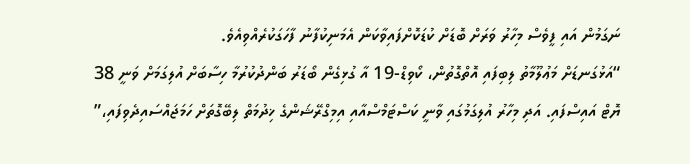ނަގަމުން އައި ފީވެސް މިހާރު ވަރަށް ބޮޑަށް ކުޑަކޮށްފައިވާކަން އެމަނިކުފާނު ފާހަގަކުރެއްވިއެވެ.
“އަޅުގަނޑަށް މަޢުލޫމާތު ލިބިފައި އޮތްގޮތުން، ކޯވިޑް-19 އާ ގުޅިގެން ބޯޑަރު ބަންދުކުރުމާ ހިސާބަށް އުލިގަމަށް ވަނީ 38 ޔޮޓް އައިސްފައި. އަދި މިހާރު އުލިގަމުގައި ވާނީ ކަސްޓަމްސްއާއި އިމިގްރޭޝަންގެ ޚިދުމަތް ލިބޭގޮތަށް ހަމަޖައްސައިދެވިފައި،”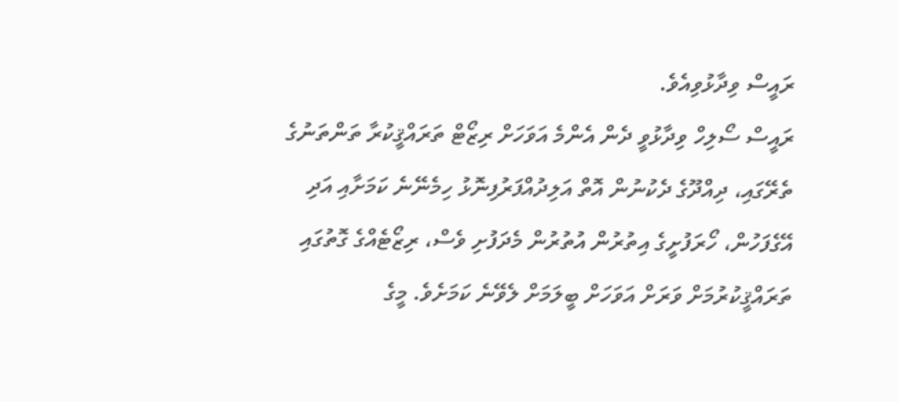ރައީސް ވިދާޅުވިއެވެ.
ރައީސް ސޯލިހް ވިދާޅުވީ ދެން އެންމެ އަވަހަށް ރިޒޯޓް ތަރައްޤީކުރާ ތަންތަނުގެ ތެރޭގައި، ދިއްދޫގެ ދެކުނުން އޮތް އަލިދުއްފަރުފިނޮޅު ހިމެނޭނެ ކަމަށާއި އަދި އޭގެފަހުން، ހޯރަފުށީގެ އިތުރުން އުތުރުން މެދަފުށި ވެސް، ރިޒޯޓެއްގެ ގޮތުގައި ތަރައްޤީކުރުމަށް ވަރަށް އަވަހަށް ބީލަމަށް ލެވޭނެ ކަމަށެވެ. މީގެ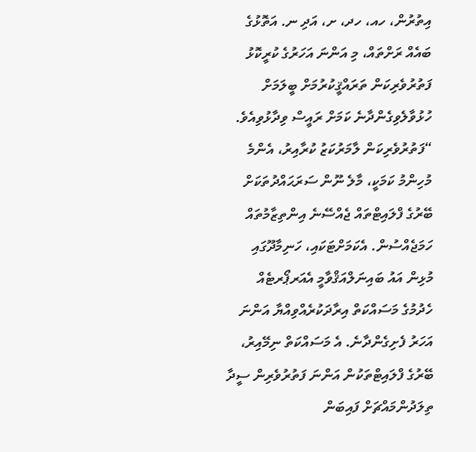އިތުރުން، ހއ، ހދ، ށ، އަދި ނ. އަތޮޅުގެ ބައެއް ރަށްތައް، މި އަންނަ އަހަރުގެ ކުރީކޮޅު ފަތުރުވެރިކަން ތަރައްޤީކުރުމަށް ބީލަމަށް ހުޅުވާލެވިގެންދާނެ ކަމަށް ރައީސް ވިދާޅުވިއެވެ.
“ފަތުރުވެރިކަން ލާމަރުކަޒު ކުރާއިރު، އެންމެ މުހިންމު ކަމަކީ، މާލެ ނޫން ސަރަޙައްދުތަކަށް ބޭރުގެ ފްލައިޓްތައް ޖެއްސޭނެ އިންތިޒާމުތައް ހަމަޖެއްސުން. އެކަމަށްޓަކައި، ހަނިމާދޫގައި މުޅިން އައު ބައިނަލްއަޤްވާމީ އެއަރޕޯރޓެއް ހެދުމުގެ މަސައްކަތް އިރާދަކުރެއްވިއްޔާ އަންނަ އަހަރު ފެށިގެންދާނެ. އެ މަސައްކަތް ނިމޭއިރު، ބޭރުގެ ފްލައިޓްތަކުން އަންނަ ފަތުރުވެރިން ސީދާ ތިލަދުންމައްޗަށް ފައިބަން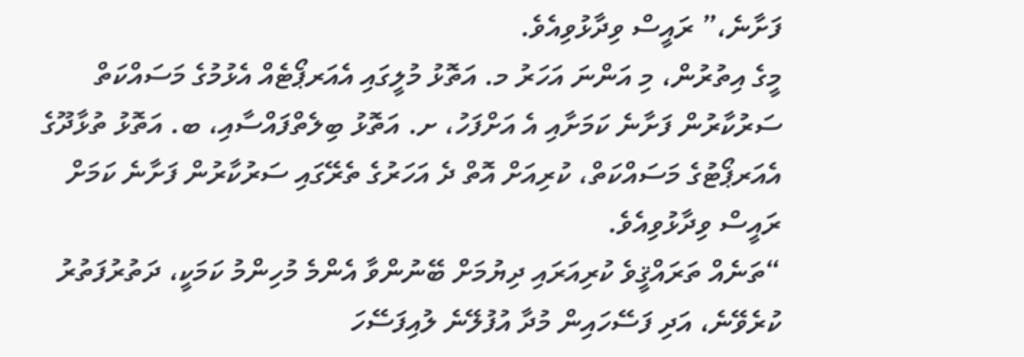ފަށާނެ،” ރައީސް ވިދާޅުވިއެވެ.
މީގެ އިތުރުން، މި އަންނަ އަހަރު މ. އަތޮޅު މުލީގައި އެއަރޕޯޓެއް އެޅުމުގެ މަސައްކަތް ސަރުކާރުން ފަށާނެ ކަމަށާއި އެ އަށްފަހު، ށ. އަތޮޅު ބިލެތްފައްސާއި، ބ. އަތޮޅު ތުޅާދޫގެ އެއަރޕޯޓުގެ މަސައްކަތް، ކުރިއަށް އޮތް ދެ އަހަރުގެ ތެރޭގައި ސަރުކާރުން ފަށާނެ ކަމަށް ރައީސް ވިދާޅުވިއެވެ.
“ތަނެއް ތަރައްޤީވެ ކުރިއަރައި ދިޔުމަށް ބޭނުންވާ އެންމެ މުހިންމު ކަމަކީ، ދަތުރުފަތުރު ކުރެވޭނެ، އަދި ފަސޭހައިން މުދާ އުފުލޭނެ ލުއިފަސޭހަ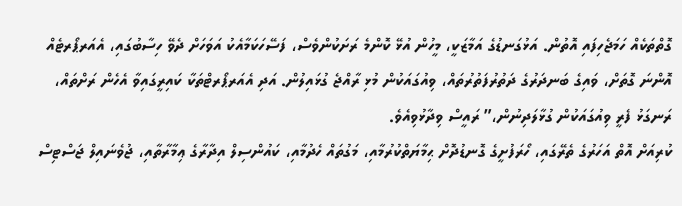ގޮތްތަކެއް ހަމަޖެހިފައި އޮތުން. އަޅުގަނޑުގެ އަމާޒަކީ، މީހުން އުޅޭ ކޮންމެ ރަށަކުންވެސް، ފަސޭހަކަމާއެކު އަވަހަށް ދެވޭ ހިސާބުގައި، އެއަރޕޯރޓެއް އޮންނަ ގޮތަށް، ވައިގެ ބަނދަރުގެ ދަތުރުފަތުރުތައް، ވިއުގައަކުން މުޅި ރާއްޖެ ގުޅައިލުން. އަދި އެއަރޕޯރޓްތަކާ ކައިރީގައިވާ އެހެން ރަށްތައް، ރަނގަޅު ފެރީ ވިއުގައަކުން ގުޅާލަދިނުން،” ރައީސް ވިދާޅުވިއެވެ.
ކުރިއަށް އޮތް އަހަރުގެ ތެރޭގައި، ހޯރަފުށީގެ ގޮނޑުދޮށް ޙިމާޔަތްކުރުމާއި، މަގުތައް ހެދުމާއި، ކައުންސިލް އިދާރާގެ ޢިމާރާތާއި، ޖުވެނައިލް ޖަސްޓިސް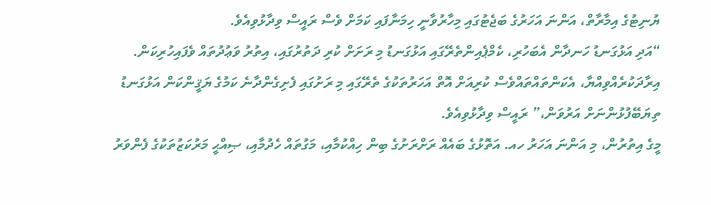ޔުނިޓުގެ އިމާރާތް، އަންނަ އަހަރުގެ ބަޖެޓުގައި މިހާރުވާނީ ހިމަނާފައި ކަމަށް ވެސް ރައީސް ވިދާޅުވިއެވެ.
“އަދި އަޅުގަނޑު ހަނދާން އެބަހުރި، ކެމްޕެއިންތެރޭގައި އަޅުގަނޑު މި ރަށަށް ކުރި ދަތުރުގައި، އިތުރު ވަޢުދުތައް ވެފައިހުރިކަން. އިރާދަކުރެއްވިއްޔާ، އެކަންތައްތައްވެސް ކުރިއަށް އޮތް އަހަރުތަކުގެ ތެރޭގައި މި ރަށުގައި ފެށިގެންދާނެ ކަމުގެ ޔަޤީންކަން އަޅުގަނޑު ތިޔަބޭފުޅުންނަށް އަރުވަން،” ރައީސް ވިދާޅުވިއެވެ.
މީގެ އިތުރުން، މި އަންނަ އަހަރު ހއ. އަތޮޅުގެ ބައެއް ރަށްރަށުގެ ބިން ހިއްކުމާއި، މަގުތައް ހެދުމާއި، ޞިއްޙީ މަރުކަޒުތަކުގެ ފެންވަރު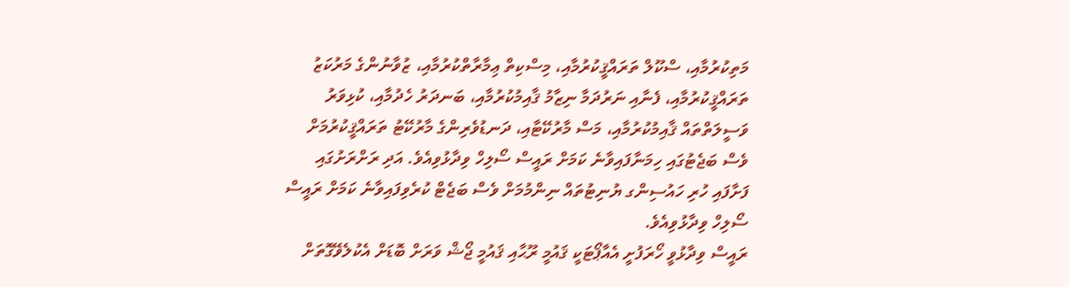މަތިކުރުމާއި، ސްކޫލް ތަރައްޤީކުރުމާއި، މިސްކިތް ޢިމާރާތްކުރުމާއި، ޒުވާނުންގެ މަރުކަޒު ތަރައްޤީކުރުމާއި، ފެނާއި ނަރުދަމާ ނިޒާމު ޤާއިމުކުރުމާއި، ބަނދަރު ހެދުމާއި، ކުޅިވަރު ވަސީލަތްތައް ޤާއިމުކުރުމާއި، މަސް މާރުކޭޓާއި، ދަނޑުވެރިންގެ މާރުކޭޓު ތަރައްޤީކުރުމަށް ވެސް ބަޖެޓުގައި ހިމަނާފައިވާނެ ކަމަށް ރައީސް ސޯލިހް ވިދާޅުވިއެވެ. އަދި ރަށްރަށުގައި ފަށާފައި ހުރި ހައުސިންގ ޔުނިޓުތައް ނިންމުމަށް ވެސް ބަޖެޓް ކުރެވިފައިވާނެ ކަމަށް ރައީސް ސޯލިހް ވިދާޅުވިއެވެ.
ރައީސް ވިދާޅުވީ ހޯރަފުށީ އެއާޕޯޓަކީ ޤައުމީ ރޫޙާއި ޤައުމީ ޖޯޝް ވަރަށް ބޮޑަށް އެކުލެވޭގޮތަށް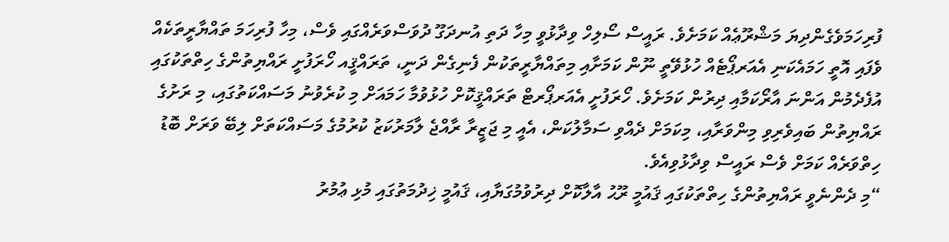ފުރިހަމަވެގެންދިޔަ މަޝްރޫޢެއް ކަމަށެވެ. ރައީސް ސޯލިހް ވިދާޅުވީ މިހާ ދަތި އުނދަގޫ ދުވަސްވަރެއްގައި ވެސް، މިހާ ފުރިހަމަ ތައްޔާރީތަކެއް ވެފައި އޮތީ ހަމައެކަނި އެއަރޕޯޓެއް ހުޅުވޭތީ ނޫން ކަމަށާއި މިތައްޔާރީތަކުން ފެނިގެން ދަނީ، ތަރައްޤީއ ހޯރަފުށީ ރައްޔިތުންގެ ހިތްތަކުގައި އުފެދެމުން އަންނަ އާރޯކަމާއި ދިރުން ކަމަށެވެ. ހޯރަފުށީ އެއަރޕޯރޓް ތަރައްޤީކޮށް ހުޅުވުމާ ހަމައަށް މި ކުރެވުނު މަސައްކަތުގައި، މި ރަށުގެ ރައްޔިތުން ބައިވެރިވި މިންވަރާއި، މިކަމަށް ދެއްވި ސަމާލުކަން، އެއީ މި ޖަޒީރާ ރާއްޖެ ލާމަރުކަޒު ކުރުމުގެ މަސައްކަތަށް ލިބޭ ވަރަށް ބޮޑު ހިތްވަރެއް ކަމަށް ވެސް ރައީސް ވިދާޅުވިއެވެ.
“މި ދެންނެވީ ރައްޔިތުންގެ ހިތްތަކުގައި ޤައުމީ ރޫޙު އާލާކޮށް ދިރުވުމުގަޔާއި، ޤައުމީ ޚިދުމަތުގައި މުޅި ޢުމުރު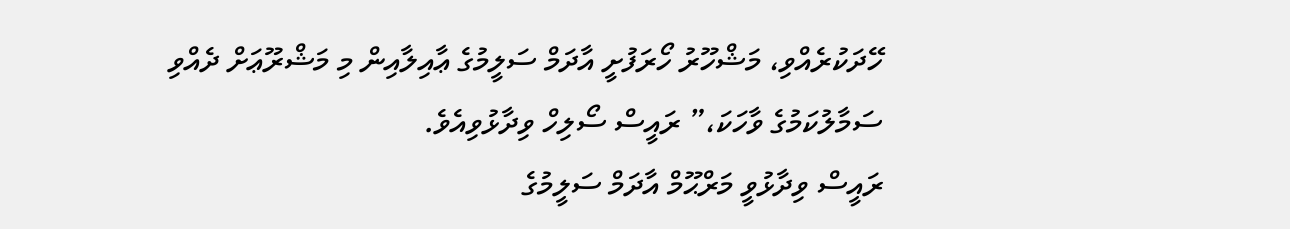ހޭދަކުރެއްވި، މަޝްހޫރު ހޯރަފުށީ އާދަމް ސަލީމުގެ ޢާއިލާއިން މި މަޝްރޫޢަށް ދެއްވި ސަމާލުކަމުގެ ވާހަކަ،” ރައީސް ސޯލިހް ވިދާޅުވިއެވެ.
ރައީސް ވިދާޅުވީ މަރްޙޫމް އާދަމް ސަލީމުގެ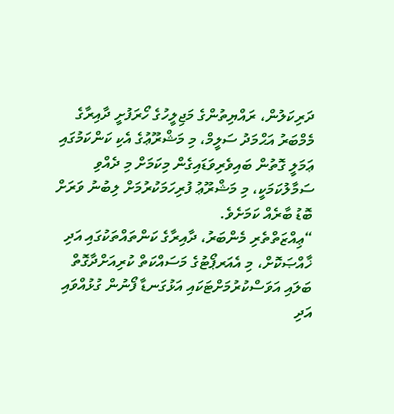ދަރިކަލުން، ރައްޔިތުންގެ މަޖިލީހުގެ ހޯރަފުށީ ދާއިރާގެ މެމްބަރު އަޙްމަދު ސަލީމް، މި މަޝްރޫޢުގެ އެކި ކަންކަމުގައި ޢަމަލީ ގޮތުން ބައިވެރިވަޑައިގެން މިކަމަށް މި ދެއްވި ސަމާލުކަމަކީ، މި މަޝްރޫޢު ފުރިހަމަކުރުމަށް ލިބުނު ވަރަށް ބޮޑު ބާރެއް ކަމަށެވެ.
“ޢިއްޒަތްތެރި މެންބަރު، ދާއިރާގެ ކަންތައްތަކުގައި އަދި ޚާއްޞަކޮށް، މި އެއަރޕޯޓުގެ މަސައްކަތް ކުރިއަށްދާގޮތް ބަލައި އަވަސްކުރުމަށްޓަކައި އަޅުގަނޑާ ފޯނުން ގުޅުއްވައި އަދި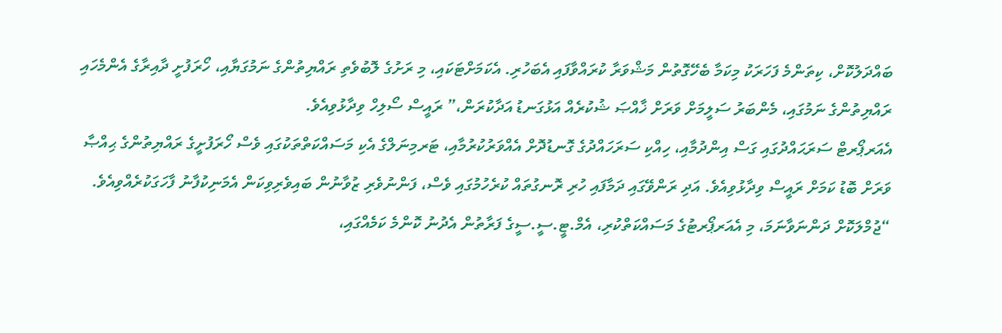ބައްދަލުކޮށް، ކިތަންމެ ފަހަރަކު މިކަމާ ބެހޭގޮތުން މަޝްވަރާ ކުރައްވާފައި އެބަހުރި. އެކަމަށްޓަކައި، މި ރަށުގެ ލޮބުވެތި ރައްޔިތުންގެ ނަމުގަޔާއި، ހޯރަފުށީ ދާއިރާގެ އެންމެހައި ރައްޔިތުންގެ ނަމުގައި، މެންބަރު ސަލީމަށް ވަރަށް ޚާއްޞަ ޝުކުރެއް އަޅުގަނޑު އަދާކުރަން،” ރައީސް ސޯލިހް ވިދާޅުވިއެވެ.
އެއަރޕޯރޓް ސަރަޙައްދުގައި ގަސް އިންދުމާއި، ހިއްކި ސަރަހައްދުގެ ގޮނޑުދޮށް އެއްވަރުކުރުމާއި، ޓަރމިނަލްގެ އެކި މަސައްކަތްތަކުގައި ވެސް ހޯރަފުށީގެ ރައްޔިތުންގެ ޙިއްޞާ ވަރަށް ބޮޑު ކަމަށް ރައީސް ވިދާޅުވިއެވެ. އަދި ރަންވޭގައި ދަމާފައި ހުރި ރޮނގުތައް ކުރެހުމުގައި ވެސް، ފަންނުވެރި ޒުވާނުން ބައިވެރިވިކަން އެމަނިކުފާނު ފާހަގަކުރެއްވިއެވެ.
“ޖުމްލަކޮށް ދަންނަވާނަމަ، މި އެއަރޕޯރޓުގެ މަސައްކަތްކުރި، އެމް.ޓީ.ސީ.ސީގެ ފަރާތުން އެދުނު ކޮންމެ ކަމެއްގައި،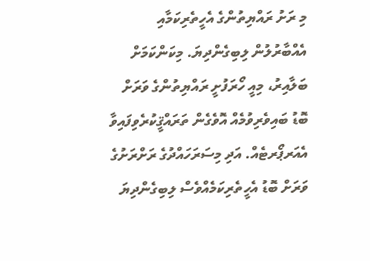މި ރަށު ރައްޔިތުންގެ އެހީތެރިކަމާއި އެއްބާރުލުން ލިބިގެންދިޔަ. މިކަންކަމަށް ބަލާއިރު، މިއީ ހޯރަފުށީ ރައްޔިތުންގެ ވަރަށް ބޮޑު ބައިވެރިވުމެއް އޮވެގެން ތަރައްޤީކުރެވިފައިވާ އެއަރޕޯރޓެއް. އަދި މިސަރަހައްދުގެ ރަށްރަށުގެ ވަރަށް ބޮޑު އެހީތެރިކަމެއްވެސް ލިބިގެންދިޔަ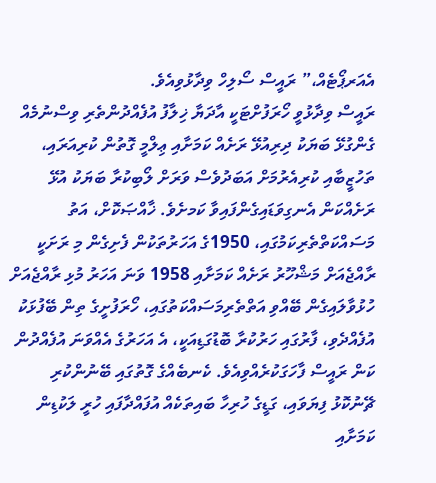އެއަރޕޯޓެއް،” ރައީސް ސޯލިހް ވިދާޅުވިއެވެ.
ރައީސް ވިދާޅުވީ ހޯރަފުށްޓަކީ އާދަޔާ ޚިލާފު އުފެއްދުންތެރި ވިސްނުމެއް ގެންގުޅޭ ބަޔަކު ދިރިއުޅޭ ރަށެއް ކަމަށާއި ޢިލްމީ ގޮތުން ކުރިއަރައި، ތަހުޒީބާއި ކުރިއެރުމަށް އަބަދުވެސް ވަރަށް ލޯބިކުރާ ބަޔަކު އުޅޭ ރަށެއްކަން އެނގިވަޑައިގެންފައިވާ ކަމށެވެ. ޚާއްޞަކޮށް، އަތު މަސައްކަތްތެރިކަމުގައި، 1950ގެ އަހަރުތަކުން ފެށިގެން މި ރަށަކީ ރާއްޖެއަށް މަޝްހޫރު ރަށެއް ކަމަށާއި 1958 ވަނަ އަހަރު މުޅި ރާއްޖެއަށް ހުޅުވާލައިގެން ބޭއްވި އަތްތެރިމަސައްކަތުގައި، ހޯރަފުށީގެ ތިން ބޭފުޅަކު އުފެއްދެވި، ފާރުގައި ހަރުކުރާ ބޮޑުގަޑިއަކީ، އެ އަހަރުގެ އެއްވަނަ އުފެއްދުން ކަން ރައީސް ފާހަގަކުރެއްވިއެވެ. ކެނބެއްގެ ގޮތުގައި ބޭނުންކުރި ޗޭނުކޮޅު ފިޔަވައި، ގަޑީގެ ހުރިހާ ބައިތަކެއް އުފައްދާފައި ހުރީ ލަކުޑިން ކަމަށާއި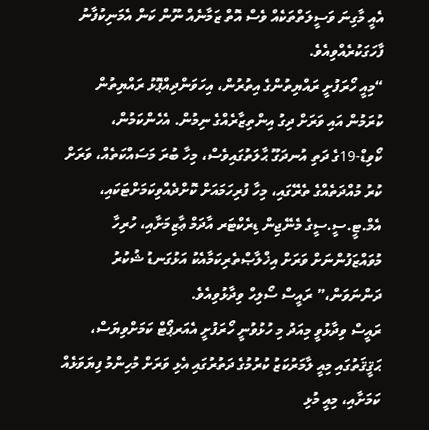އެއީ މާގިނަ ވަސީލަތްތަކެއް ވެސް އޮތް ޒަމާނެއް ނޫން ކަން އެމަނިކުފާނު ފާހަގަކުރެއްވިއެވެ.
“މިއީ ހޯރަފުށީ ރައްޔިތުންގެ އިތުރުން، އިހަވަންދިއްޕޮޅު ރައްޔިތުން ކުރަމުން އައި ވަރަށް ދިގު އިންތިޒާރެއްގެ ނިމުން. އެހެންކަމުން، ކޯވިޑް-19ގެ ދަތި އުނދަގޫ ޙާލަތުގައިވެސް، މިހާ ބުރަ މަސައްކަތެއް، ވަރަށް ކުރު މުއްދަތެއްގެ ތެރޭގައި، މިހާ ފުރިހަމައަށް ކޮށްދެއްވިކަމަށްޓަކައި، އެމް.ޓީ.ސީ.ސީގެ މެނޭޖިން ޑިރެކްޓަރ އާދަމް ޢާޒިމަށާއި، ހުރިހާ މުވައްޒަފުންނަށް ވަރަށް އިޚްލާޞްތެރިކަމާއެކު އަޅުގަނޑު ޝުކުރު ދަންނަވަން،” ރައީސް ސޯލިހް ވިދާޅުވިއެވެ.
ރައީސް ވިދާޅުވީ މިއަދު މި ހުޅުވުނީ ހޯރަފުށީ އެއަރޕޯޓް ކަމަށްވިޔަސް، ޙަޤީޤަތުގައި މިއީ ލާމަރުކަޒު ކުރުމުގެ ދަތުރުގައި އެޅި ވަރަށް މުހިންމު ފިޔަވަޅެއް ކަމަށާއި، މިއީ މުޅި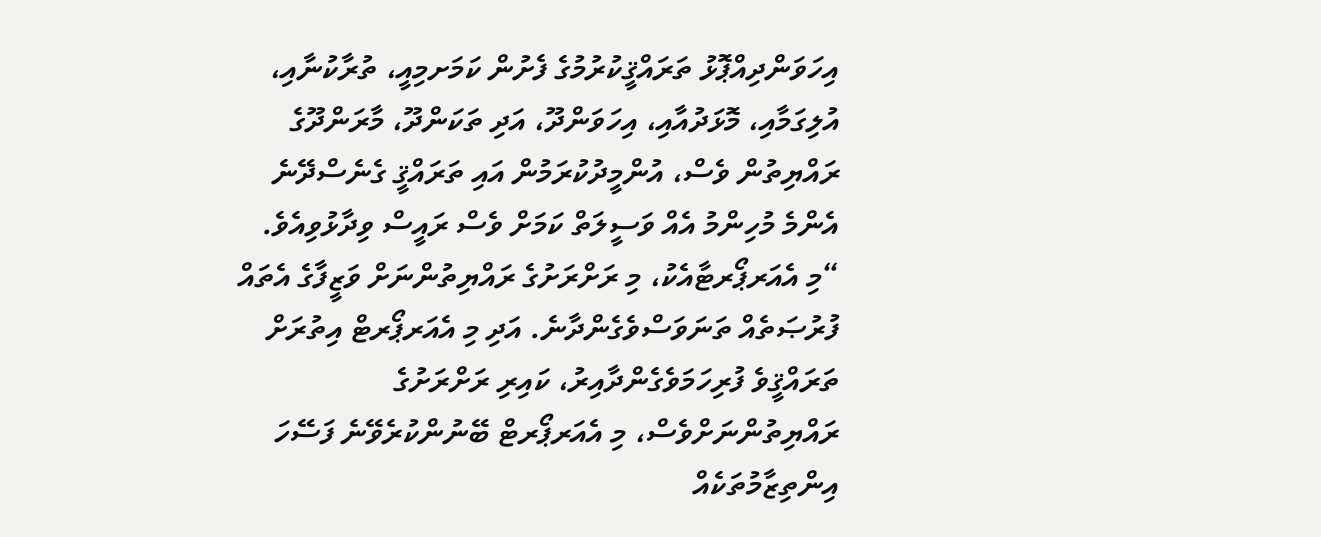އިހަވަންދިއްޕޮޅު ތަރައްޤީކުރުމުގެ ފެށުން ކަމަށމިއީ، ތުރާކުނާއި، އުލިގަމާއި، މޮޅަދުއާއި، އިހަވަންދޫ، އަދި ތަކަންދޫ، މާރަންދޫގެ ރައްޔިތުން ވެސް، އުންމީދުކުރަމުން އައި ތަރައްޤީ ގެނެސްދޭނެ އެންމެ މުހިންމު އެއް ވަސީލަތް ކަމަށް ވެސް ރައީސް ވިދާޅުވިއެވެ.
“މި އެއަރޕޯރޓާއެކު، މި ރަށްރަށުގެ ރައްޔިތުންނަށް ވަޒީފާގެ އެތައް ފުރުޞަތެއް ތަނަވަސްވެގެންދާނެ. އަދި މި އެއަރޕޯރޓް އިތުރަށް ތަރައްޤީވެ ފުރިހަމަވެގެންދާއިރު، ކައިރި ރަށްރަށުގެ ރައްޔިތުންނަށްވެސް، މި އެއަރޕޯރޓް ބޭނުންކުރެވޭނެ ފަސޭހަ އިންތިޒާމުތަކެއް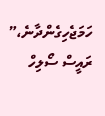ހަމަޖެހިގެންދާނެ،” ރައީސް ސޯލިހް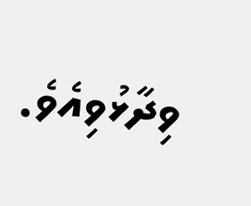ވިދާޅުވިއެވެ.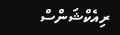ރިއެކްޝަންސް